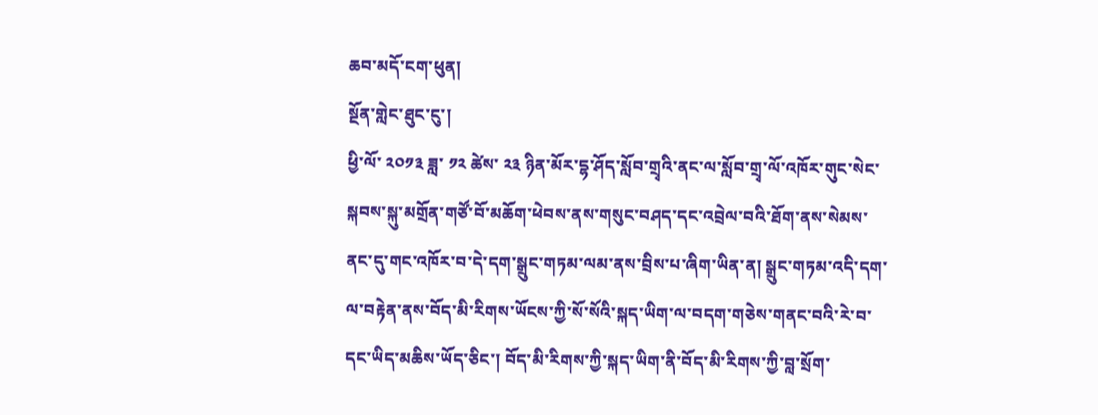ཆབ་མདོ་ངག་ཕུན།
སྔོན་གླེང་ཐུང་ངུ་།
ཕྱི་ལོ་ ༢༠༡༣ ཟླ་ ༡༢ ཚེས་ ༢༣ ཉིན་མོར་དྷ་ཤོད་སློབ་གྲྭའི་ནང་ལ་སློབ་གྲྭ་ལོ་འཁོར་གུང་སེང་སྐབས་སྐུ་མགྲོན་གཙོ་བོ་མཆོག་ཕེབས་ནས་གསུང་བཤད་དང་འབྲེལ་བའི་ཐོག་ནས་སེམས་ནང་དུ་གང་འཁོར་བ་དེ་དག་སྒྲུང་གཏམ་ལམ་ནས་བྲིས་པ་ཞིག་ཡིན་ན། སྒྲུང་གཏམ་འདི་དག་ལ་བརྟེན་ནས་བོད་མི་རིགས་ཡོངས་ཀྱི་སོ་སོའི་སྐད་ཡིག་ལ་བདག་གཅེས་གནང་བའི་རེ་བ་དང་ཡིད་མཆིས་ཡོད་ཅིང་། བོད་མི་རིགས་ཀྱི་སྐད་ཡིག་ནི་བོད་མི་རིགས་ཀྱི་བླ་སྲོག་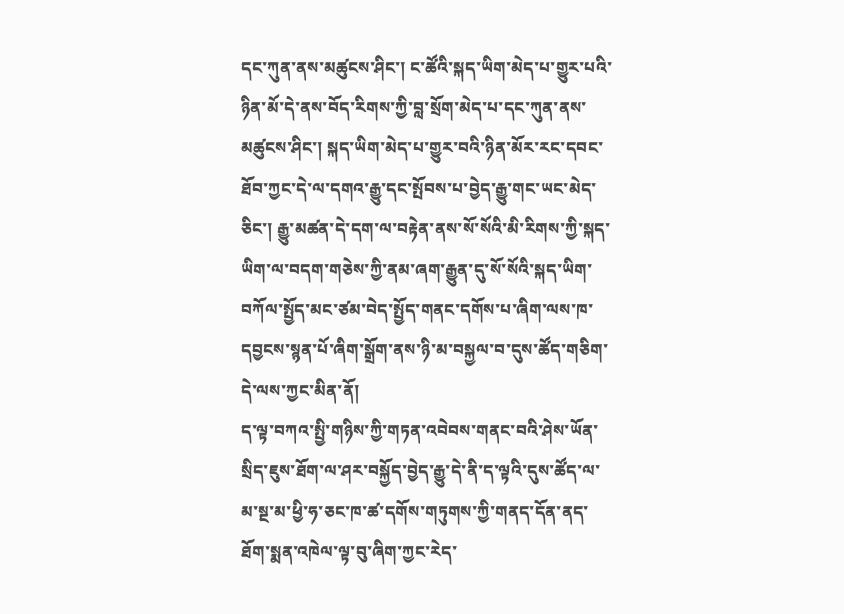དང་ཀུན་ནས་མཚུངས་ཤིང་། ང་ཚོའི་སྐད་ཡིག་མེད་པ་གྱུར་པའི་ཉིན་མོ་དེ་ནས་བོད་རིགས་ཀྱི་བླ་སྲོག་མེད་པ་དང་ཀུན་ནས་མཚུངས་ཤིང་། སྐད་ཡིག་མེད་པ་གྱུར་བའི་ཉིན་མོར་རང་དབང་ཐོབ་ཀྱང་དེ་ལ་དགའ་རྒྱུ་དང་སྤོབས་པ་བྱེད་རྒྱུ་གང་ཡང་མེད་ཅིང་། རྒྱུ་མཚན་དེ་དག་ལ་བརྟེན་ནས་སོ་སོའི་མི་རིགས་ཀྱི་སྐད་ཡིག་ལ་བདག་གཅེས་ཀྱི་ནམ་ཞག་རྒྱུན་དུ་སོ་སོའི་སྐད་ཡིག་བཀོལ་སྤྱོད་མང་ཙམ་བེད་སྤྱོད་གནང་དགོས་པ་ཞིག་ལས་ཁ་དབྱངས་སྙན་པོ་ཞིག་སྒྲོག་ནས་ཉི་མ་བསྐྱལ་བ་དུས་ཚོད་གཅིག་དེ་ལས་ཀྱང་མིན་ནོ།
ད་ལྟ་བཀའ་སྤྱི་གཉིས་ཀྱི་གཏན་འབེབས་གནང་བའི་ཤེས་ཡོན་སྲིད་ཇུས་ཐོག་ལ་ཤར་བསྐྱོད་བྱེད་རྒྱུ་དེ་ནི་ད་ལྟའི་དུས་ཚོད་ལ་མ་སྔ་མ་ཕྱི་ཧ་ཅང་ཁ་ཚ་དགོས་གཏུགས་ཀྱི་གནད་དོན་ནད་ཐོག་སྨན་འཁེལ་ལྟ་བུ་ཞིག་ཀྱང་རེད་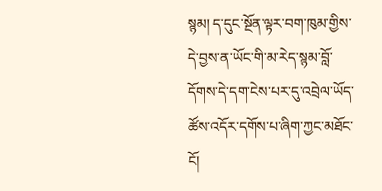སྙམ། ད་དུང་སྔོན་ལྟར་བག་ཁུམ་གྱིས་དེ་བྱས་ན་ཡོང་གི་མ་རེད་སྙམ་བློ་དོགས་དེ་དག་ངེས་པར་དུ་འབྲེལ་ཡོད་ཚོས་འདོར་དགོས་པ་ཞིག་ཀྱང་མཐོང་ངོ།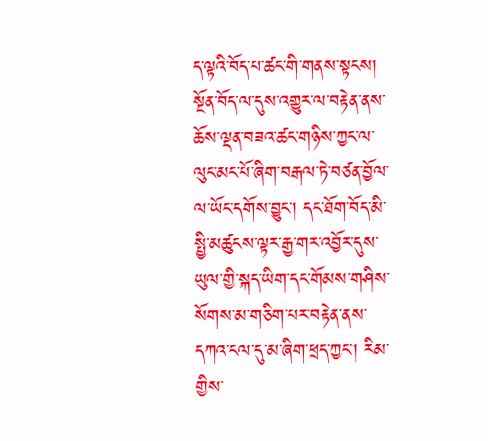ད་ལྟའི་བོད་པ་ཚང་གི་གནས་སྟངས།
སྔོན་བོད་ལ་དུས་འགྱུར་ལ་བརྟེན་ནས་ཆོས་ལྡན་བཟའ་ཚང་གཉིས་ཀྱང་ལ་ལུང་མང་པོ་ཞིག་བརྒལ་ཏེ་བཙན་བྱོལ་ལ་ཡོང་དགོས་བྱུང་། དང་ཐོག་བོད་མི་སྤྱི་མཚུངས་ལྟར་རྒྱ་གར་འབྱོར་དུས་ཡུལ་གྱི་སྐད་ཡིག་དང་གོམས་གཤིས་སོགས་མ་གཅིག་པར་བརྟེན་ནས་དཀའ་ངལ་དུ་མ་ཞིག་ཕྲད་ཀྱང་། རིམ་གྱིས་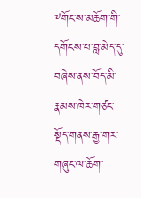༸གོང་ས་མཆོག་གི་དགོངས་པ་བླ་མེད་དུ་བཞེས་ནས་བོད་མི་རྣམས་ཁེར་གཙང་སྡོད་གནས་རྒྱ་གར་གཞུང་ལ་ཆོག་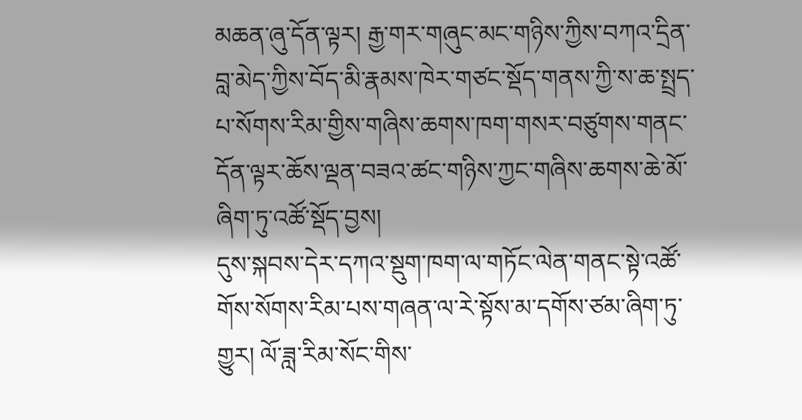མཆན་ཞུ་དོན་ལྟར། རྒྱ་གར་གཞུང་མང་གཉིས་ཀྱིས་བཀའ་དྲིན་བླ་མེད་ཀྱིས་བོད་མི་རྣམས་ཁེར་གཙང་སྡོད་གནས་ཀྱི་ས་ཆ་སྤྲད་པ་སོགས་རིམ་གྱིས་གཞིས་ཆགས་ཁག་གསར་བཙུགས་གནང་དོན་ལྟར་ཆོས་ལྡན་བཟའ་ཚང་གཉིས་ཀྱང་གཞིས་ཆགས་ཆེ་མོ་ཞིག་ཏུ་འཚོ་སྡོད་བྱས།
དུས་སྐབས་དེར་དཀའ་སྡུག་ཁག་ལ་གཏོང་ལེན་གནང་སྟེ་འཚོ་གོས་སོགས་རིམ་པས་གཞན་ལ་རེ་སྟོས་མ་དགོས་ཙམ་ཞིག་ཏུ་གྱུར། ལོ་ཟླ་རིམ་སོང་གིས་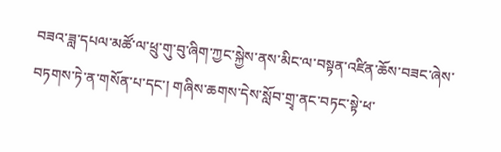བཟའ་ཟླ་དཔལ་མཚོ་ལ་ཕྲུ་གུ་བུ་ཞིག་ཀྱང་སྐྱེས་ནས་མིང་ལ་བསྟན་འཛིན་ཆོས་བཟང་ཞེས་བཏགས་ཏེ་ན་གསོན་པ་དང་། གཞིས་ཆགས་དེས་སློབ་གྲྭ་ནང་བཏང་སྟེ་ཕ་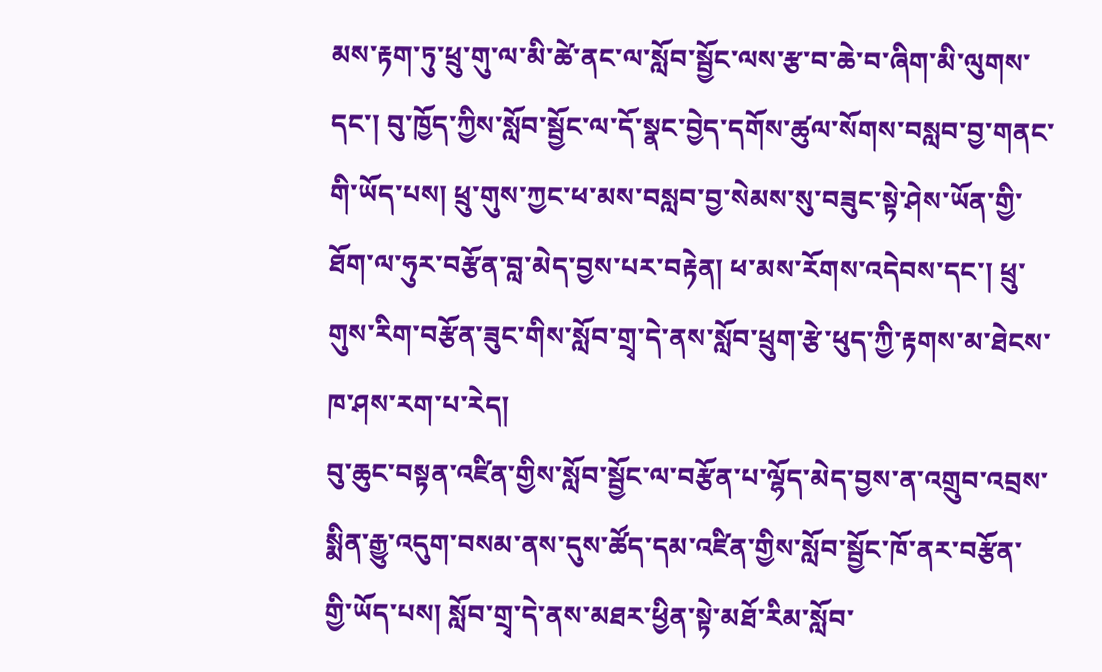མས་རྟག་ཏུ་ཕྲུ་གུ་ལ་མི་ཚེ་ནང་ལ་སློབ་སྦྱོང་ལས་རྩ་བ་ཆེ་བ་ཞིག་མི་ལུགས་དང་། བུ་ཁྱོད་ཀྱིས་སློབ་སྦྱོང་ལ་དོ་སྣང་བྱེད་དགོས་ཚུལ་སོགས་བསླབ་བྱ་གནང་གི་ཡོད་པས། ཕྲུ་གུས་ཀྱང་ཕ་མས་བསླབ་བྱ་སེམས་སུ་བཟུང་སྟེ་ཤེས་ཡོན་གྱི་ཐོག་ལ་ཧུར་བརྩོན་བླ་མེད་བྱས་པར་བརྟེན། ཕ་མས་རོགས་འདེབས་དང་། ཕྲུ་གུས་རིག་བརྩོན་ཟུང་གིས་སློབ་གྲྭ་དེ་ནས་སློབ་ཕྲུག་རྩེ་ཕུད་ཀྱི་རྟགས་མ་ཐེངས་ཁ་ཤས་རག་པ་རེད།
བུ་ཆུང་བསྟན་འཛིན་གྱིས་སློབ་སྦྱོང་ལ་བརྩོན་པ་ལྷོད་མེད་བྱས་ན་འགྲུབ་འབྲས་སྨིན་རྒྱུ་འདུག་བསམ་ནས་དུས་ཚོད་དམ་འཛིན་གྱིས་སློབ་སྦྱོང་ཁོ་ནར་བརྩོན་གྱི་ཡོད་པས། སློབ་གྲྭ་དེ་ནས་མཐར་ཕྱིན་སྟེ་མཐོ་རིམ་སློབ་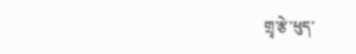གྲྭ་རྩེ་ཕུད་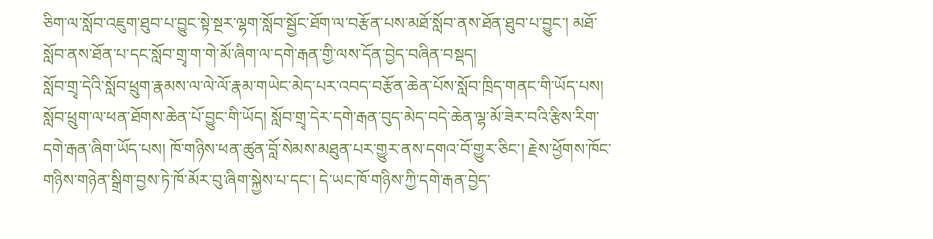ཅིག་ལ་སློབ་འཇུག་ཐུབ་པ་བྱུང་སྟེ་སྔར་ལྷག་སློབ་སྦྱོང་ཐོག་ལ་བརྩོན་པས་མཐོ་སློབ་ནས་ཐོན་ཐུབ་པ་བྱུང་། མཐོ་སློབ་ནས་ཐོན་པ་དང་སློབ་གྲྭ་ག་གེ་མོ་ཞིག་ལ་དགེ་རྒན་གྱི་ལས་དོན་བྱེད་བཞིན་བསྡད།
སློབ་གྲྭ་དེའི་སློབ་ཕྲུག་རྣམས་ལ་ལེ་ལོ་རྣམ་གཡེང་མེད་པར་འབད་བརྩོན་ཆེན་པོས་སློབ་ཁྲིད་གནང་གི་ཡོད་པས། སློབ་ཕྲུག་ལ་ཕན་ཐོགས་ཆེན་པོ་བྱུང་གི་ཡོད། སློབ་གྲྭ་དེར་དགེ་རྒན་བུད་མེད་བདེ་ཆེན་ལྷ་མོ་ཟེར་བའི་རྩིས་རིག་དགེ་རྒན་ཞིག་ཡོད་པས། ཁོ་གཉིས་ཕན་ཚུན་བློ་སེམས་མཐུན་པར་གྱུར་ནས་དགའ་བོ་གྱུར་ཅིང་། རྗེས་ཕྱོགས་ཁོང་གཉིས་གཉེན་སྒྲིག་བྱས་ཏེ་ཁོ་མོར་བུ་ཞིག་སྐྱེས་པ་དང་། དེ་ཡང་ཁོ་གཉིས་ཀྱི་དགེ་རྒན་བྱེད་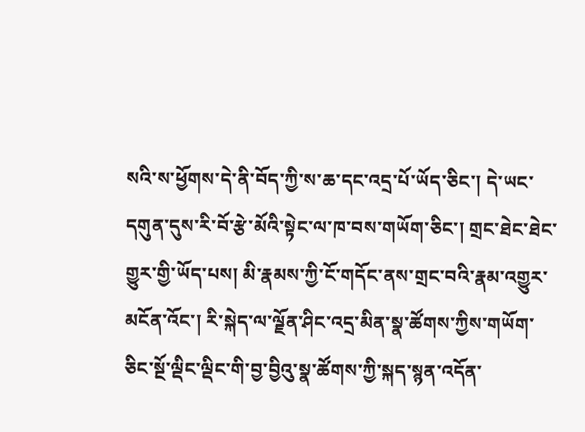སའི་ས་ཕྱོགས་དེ་ནི་བོད་ཀྱི་ས་ཆ་དང་འདྲ་པོ་ཡོད་ཅིང་། དེ་ཡང་དགུན་དུས་རི་བོ་རྩེ་མོའི་སྟེང་ལ་ཁ་བས་གཡོག་ཅིང་། གྲང་ཐེང་ཐེང་གྱུར་གྱི་ཡོད་པས། མི་རྣམས་ཀྱི་ངོ་གདོང་ནས་གྲང་བའི་རྣམ་འགྱུར་མངོན་འོང་། རི་སྐེད་ལ་ལྗོན་ཤིང་འདྲ་མིན་སྣ་ཚོགས་ཀྱིས་གཡོག་ཅིང་སྔོ་ལྡིང་ལྡིང་གི་བྱ་བྱིའུ་སྣ་ཚོགས་ཀྱི་སྐད་སྙན་འདོན་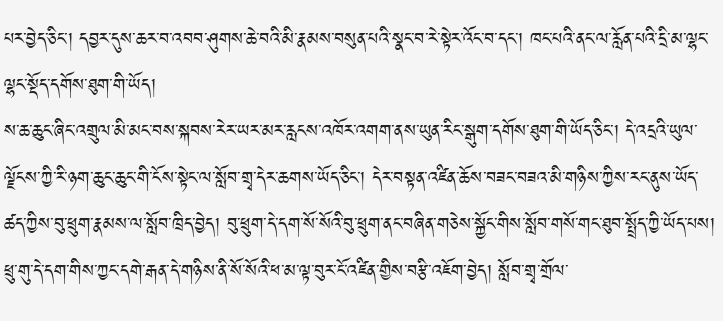པར་བྱེད་ཅིང་། དབྱར་དུས་ཆར་བ་འབབ་ཤུགས་ཆེ་བའི་མི་རྣམས་བསུན་པའི་སྣང་བ་རེ་སྟེར་འོང་བ་དང་། ཁང་པའི་ནང་ལ་རློན་པའི་དྲི་མ་ལྷང་ལྷང་སྡོད་དགོས་ཐུག་གི་ཡོད།
ས་ཆ་ཆུང་ཞིང་འགྲུལ་མི་མང་བས་སྐབས་རེར་ཡར་མར་རླངས་འཁོར་འགག་ནས་ཡུན་རིང་སྒུག་དགོས་ཐུག་གི་ཡོད་ཅིང་། དེ་འདྲའི་ཡུལ་ལྗོངས་ཀྱི་རི་ཉག་ཆུང་ཆུང་གི་ངོས་སྟེང་ལ་སློབ་གྲྭ་དེར་ཆགས་ཡོད་ཅིང་། དེར་བསྟན་འཛིན་ཆོས་བཟང་བཟའ་མི་གཉིས་ཀྱིས་རང་ནུས་ཡོད་ཚད་ཀྱིས་བུ་ཕྲུག་རྣམས་ལ་སློབ་ཁྲིད་བྱེད། བུ་ཕྲུག་དེ་དག་སོ་སོའི་བུ་ཕྲུག་ནང་བཞིན་གཅེས་སྐྱོང་གིས་སློབ་གསོ་གང་ཐུབ་སྤྲོད་ཀྱི་ཡོད་པས། ཕྲུ་གུ་དེ་དག་གིས་ཀྱང་དགེ་རྒན་དེ་གཉིས་ནི་སོ་སོའི་ཕ་མ་ལྟ་བུར་ངོ་འཛིན་གྱིས་བརྩི་འཇོག་བྱེད། སློབ་གྲྭ་གྲོལ་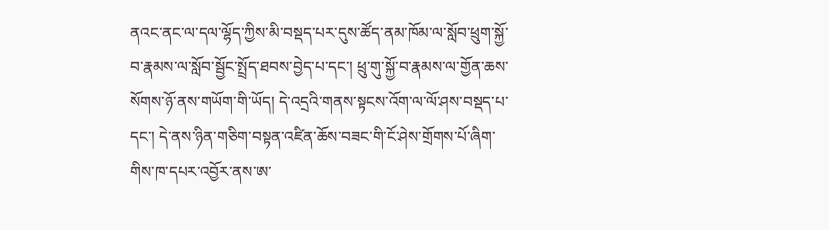ནའང་ནང་ལ་དལ་ལྷོད་ཀྱིས་མི་བསྡད་པར་དུས་ཚོད་ནམ་ཁོམ་ལ་སློབ་ཕྲུག་སྐྱོ་བ་རྣམས་ལ་སློབ་སྦྱོང་སྤྲོད་ཐབས་བྱེད་པ་དང་། ཕྲུ་གུ་སྐྱོ་བ་རྣམས་ལ་གྱོན་ཆས་སོགས་ཉོ་ནས་གཡོག་གི་ཡོད། དེ་འདྲའི་གནས་སྟངས་འོག་ལ་ལོ་ཤས་བསྡད་པ་དང་། དེ་ནས་ཉིན་གཅིག་བསྟན་འཛིན་ཆོས་བཟང་གི་ངོ་ཤེས་གྲོགས་པོ་ཞིག་གིས་ཁ་དཔར་འབྱོར་ནས་ཨ་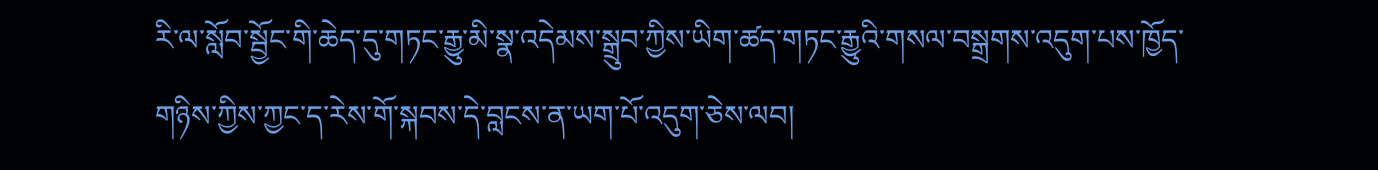རི་ལ་སློབ་སྦྱོང་གི་ཆེད་དུ་གཏང་རྒྱུ་མི་སྣ་འདེམས་སྒྲུབ་ཀྱིས་ཡིག་ཚད་གཏང་རྒྱུའི་གསལ་བསྒྲགས་འདུག་པས་ཁྱོད་གཉིས་ཀྱིས་ཀྱང་ད་རེས་གོ་སྐབས་དེ་བླངས་ན་ཡག་པོ་འདུག་ཅེས་ལབ།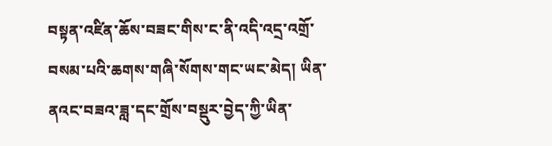བསྟན་འཛིན་ཆོས་བཟང་གིས་ང་ནི་འདི་འདྲ་འགྲོ་བསམ་པའི་ཆགས་གཞི་སོགས་གང་ཡང་མེད། ཡིན་ནའང་བཟའ་ཟླ་དང་གྲོས་བསྡུར་བྱེད་ཀྱི་ཡིན་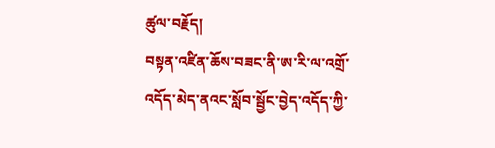ཚུལ་བརྗོད།
བསྟན་འཛིན་ཆོས་བཟང་ནི་ཨ་རི་ལ་འགྲོ་འདོད་མེད་ནའང་སློབ་སྦྱོང་བྱེད་འདོད་ཀྱི་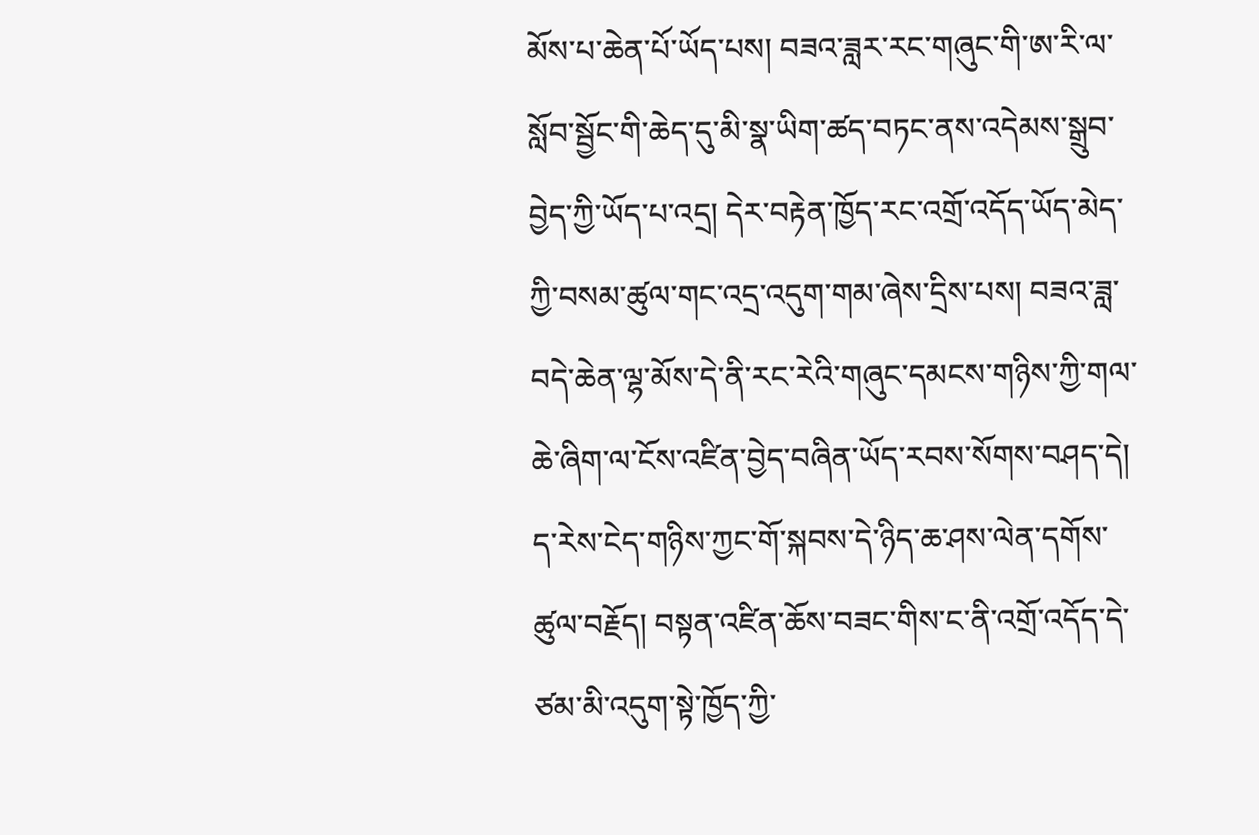མོས་པ་ཆེན་པོ་ཡོད་པས། བཟའ་ཟླར་རང་གཞུང་གི་ཨ་རི་ལ་སློབ་སྦྱོང་གི་ཆེད་དུ་མི་སྣ་ཡིག་ཚད་བཏང་ནས་འདེམས་སྒྲུབ་བྱེད་ཀྱི་ཡོད་པ་འདྲ། དེར་བརྟེན་ཁྱོད་རང་འགྲོ་འདོད་ཡོད་མེད་ཀྱི་བསམ་ཚུལ་གང་འདྲ་འདུག་གམ་ཞེས་དྲིས་པས། བཟའ་ཟླ་བདེ་ཆེན་ལྷ་མོས་དེ་ནི་རང་རེའི་གཞུང་དམངས་གཉིས་ཀྱི་གལ་ཆེ་ཞིག་ལ་ངོས་འཛིན་བྱེད་བཞིན་ཡོད་རབས་སོགས་བཤད་དེ། ད་རེས་ངེད་གཉིས་ཀྱང་གོ་སྐབས་དེ་ཉིད་ཆ་ཤས་ལེན་དགོས་ཚུལ་བརྗོད། བསྟན་འཛིན་ཆོས་བཟང་གིས་ང་ནི་འགྲོ་འདོད་དེ་ཙམ་མི་འདུག་སྟེ་ཁྱོད་ཀྱི་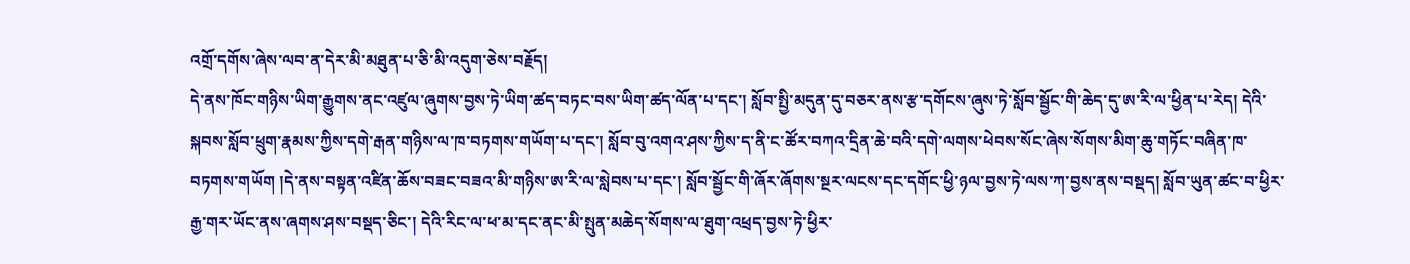འགྲོ་དགོས་ཞེས་ལབ་ན་དེར་མི་མཐུན་པ་ཅི་མི་འདུག་ཅེས་བརྗོད།
དེ་ནས་ཁོང་གཉིས་ཡིག་རྒྱུགས་ནང་འཛུལ་ཞུགས་བྱས་ཏེ་ཡིག་ཚད་བཏང་བས་ཡིག་ཚད་ལོན་པ་དང་། སློབ་སྤྱི་མདུན་དུ་བཅར་ནས་རྩ་དགོངས་ཞུས་ཏེ་སློབ་སྦྱོང་གི་ཆེད་དུ་ཨ་རི་ལ་ཕྱིན་པ་རེད། དེའི་སྐབས་སློབ་ཕྲུག་རྣམས་ཀྱིས་དགེ་རྒན་གཉིས་ལ་ཁ་བཏགས་གཡོག་པ་དང་། སློབ་བུ་འགའ་ཤས་ཀྱིས་ད་ནི་ང་ཚོར་བཀའ་དྲིན་ཆེ་བའི་དགེ་ལགས་ཕེབས་སོང་ཞེས་སོགས་མིག་ཆུ་གཏོང་བཞིན་ཁ་བཏགས་གཡོག །དེ་ནས་བསྟན་འཛིན་ཆོས་བཟང་བཟའ་མི་གཉིས་ཨ་རི་ལ་སླེབས་པ་དང་། སློབ་སྦྱོང་གི་ཞོར་ཞོགས་སྔར་ལངས་དང་དགོང་ཕྱི་ཉལ་བྱས་ཏེ་ལས་ཀ་བྱས་ནས་བསྡད། སློབ་ཡུན་ཚང་བ་ཕྱིར་རྒྱ་གར་ཡོང་ནས་ཞགས་ཤས་བསྡད་ཅིང་། དེའི་རིང་ལ་ཕ་མ་དང་ནང་མི་སྤུན་མཆེད་སོགས་ལ་ཐུག་འཕྲད་བྱས་ཏེ་ཕྱིར་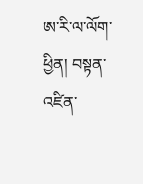ཨ་རི་ལ་ལོག་ཕྱིན། བསྟན་འཛིན་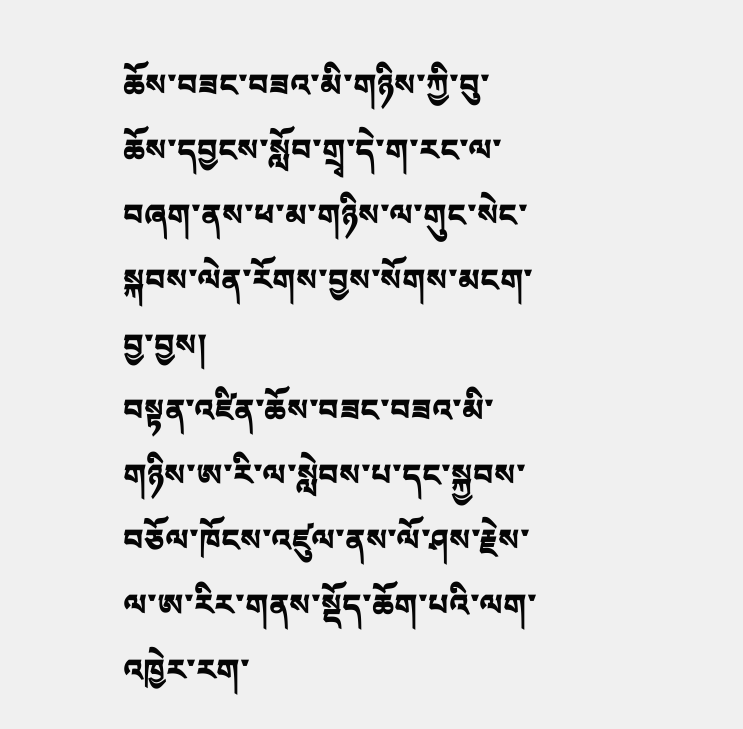ཆོས་བཟང་བཟའ་མི་གཉིས་ཀྱི་བུ་ཆོས་དབྱངས་སློབ་གྲྭ་དེ་ག་རང་ལ་བཞག་ནས་ཕ་མ་གཉིས་ལ་གུང་སེང་སྐབས་ལེན་རོགས་བྱས་སོགས་མངག་བྱ་བྱས།
བསྟན་འཛིན་ཆོས་བཟང་བཟའ་མི་གཉིས་ཨ་རི་ལ་སླེབས་པ་དང་སྐྱབས་བཅོལ་ཁོངས་འཛུལ་ནས་ལོ་ཤས་རྗེས་ལ་ཨ་རིར་གནས་སྡོད་ཆོག་པའི་ལག་འཁྱེར་རག་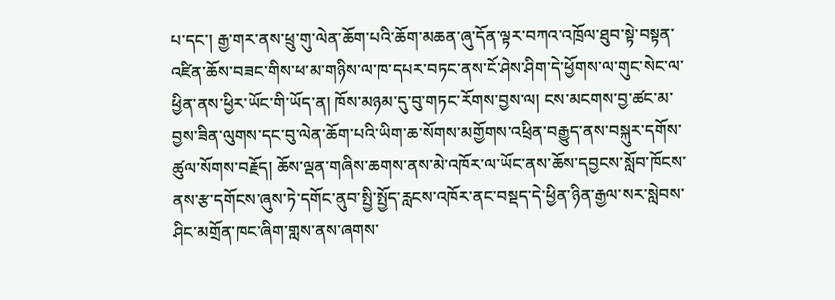པ་དང་། རྒྱ་གར་ནས་ཕྲུ་གུ་ལེན་ཆོག་པའི་ཆོག་མཆན་ཞུ་དོན་ལྟར་བཀའ་འཁྲོལ་ཐུབ་སྟེ་བསྟན་འཛིན་ཆོས་བཟང་གིས་ཕ་མ་གཉིས་ལ་ཁ་དཔར་བཏང་ནས་ངོ་ཤེས་ཤིག་དེ་ཕྱོགས་ལ་གུང་སེང་ལ་ཕྱིན་ནས་ཕྱིར་ཡོང་གི་ཡོད་ན། ཁོས་མཉམ་དུ་བུ་གཏང་རོགས་བྱས་ལ། ངས་མངགས་བྱ་ཚང་མ་བྱས་ཟིན་ལུགས་དང་བུ་ལེན་ཆོག་པའི་ཡིག་ཆ་སོགས་མགྱོགས་འཕྲིན་བརྒྱུད་ནས་བསྐུར་དགོས་ཚུལ་སོགས་བརྗོད། ཆོས་ལྡན་གཞིས་ཆགས་ནས་མེ་འཁོར་ལ་ཡོང་ནས་ཆོས་དབྱངས་སློབ་ཁོངས་ནས་རྩ་དགོངས་ཞུས་ཏེ་དགོང་ནུབ་སྤྱི་སྤྱོད་རླངས་འཁོར་ནང་བསྡད་དེ་ཕྱིན་ཉིན་རྒྱལ་སར་སླེབས་ཤིང་མགྲོན་ཁང་ཞིག་གླས་ནས་ཞགས་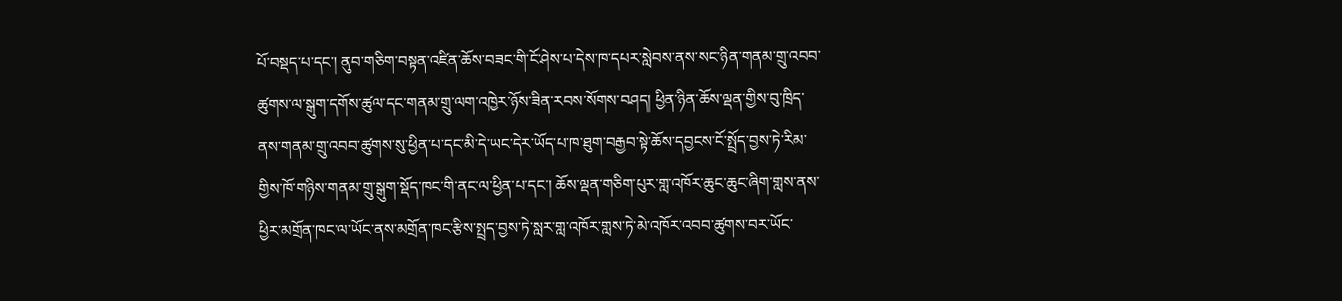པོ་བསྡད་པ་དང་། ནུབ་གཅིག་བསྟན་འཛིན་ཆོས་བཟང་གི་ངོ་ཤེས་པ་དེས་ཁ་དཔར་སླེབས་ནས་སང་ཉིན་གནམ་གྲུ་འབབ་ཚུགས་ལ་སྒུག་དགོས་ཚུལ་དང་གནམ་གྲུ་ལག་འཁྱེར་ཉོས་ཟིན་རབས་སོགས་བཤད། ཕྱིན་ཉིན་ཆོས་ལྡན་གྱིས་བུ་ཁྲིད་ནས་གནམ་གྲུ་འབབ་ཚུགས་སུ་ཕྱིན་པ་དང་མི་དེ་ཡང་དེར་ཡོད་པ་ཁ་ཐུག་བརྒྱབ་སྟེ་ཆོས་དབྱངས་ངོ་སྤྲོད་བྱས་ཏེ་རིམ་གྱིས་ཁོ་གཉིས་གནམ་གྲུ་སྒུག་སྡོད་ཁང་གི་ནང་ལ་ཕྱིན་པ་དང་། ཆོས་ལྡན་གཅིག་པུར་གླ་འཁོར་ཆུང་ཆུང་ཞིག་གླས་ནས་ཕྱིར་མགྲོན་ཁང་ལ་ཡོང་ནས་མགྲོན་ཁང་རྩིས་སྤྲད་བྱས་ཏེ་སླར་གླ་འཁོར་གླས་ཏེ་མེ་འཁོར་འབབ་ཚུགས་བར་ཡོང་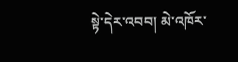སྟེ་དེར་འབབ། མེ་འཁོར་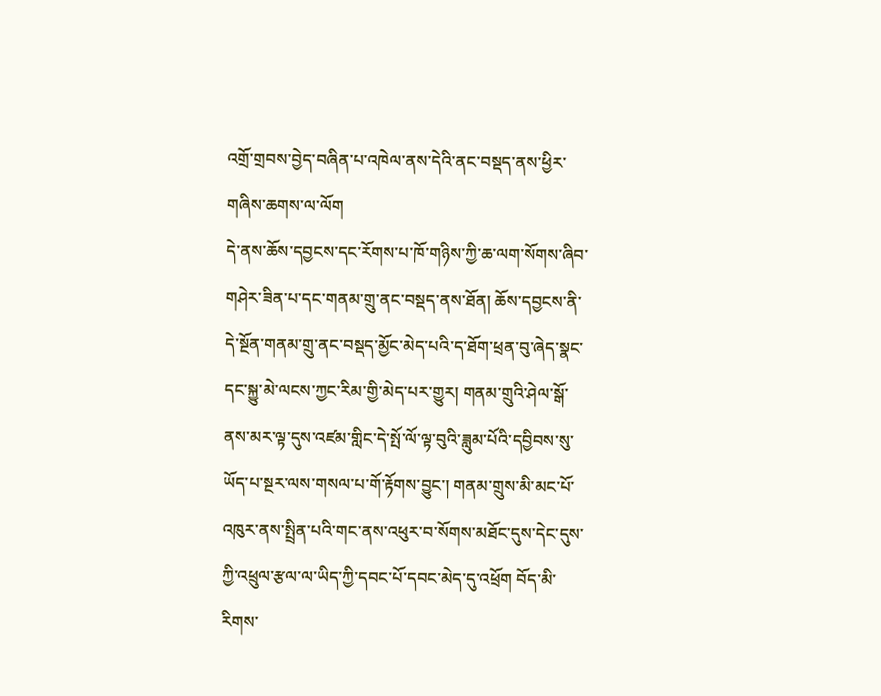འགྲོ་གྲབས་བྱེད་བཞིན་པ་འཁེལ་ནས་དེའི་ནང་བསྡད་ནས་ཕྱིར་གཞིས་ཆགས་ལ་ལོག
དེ་ནས་ཆོས་དབྱངས་དང་རོགས་པ་ཁོ་གཉིས་ཀྱི་ཆ་ལག་སོགས་ཞིབ་གཤེར་ཟིན་པ་དང་གནམ་གྲུ་ནང་བསྡད་ནས་ཐོན། ཆོས་དབྱངས་ནི་དེ་སྔོན་གནམ་གྲུ་ནང་བསྡད་མྱོང་མེད་པའི་ད་ཐོག་ཕྲན་བུ་ཞེད་སྣང་དང་སྐྱུ་མེ་ལངས་ཀྱང་རིམ་གྱི་མེད་པར་གྱུར། གནམ་གྲུའི་ཤེལ་སྒོ་ནས་མར་ལྟ་དུས་འཛམ་གླིང་དེ་སྤོ་ལོ་ལྟ་བུའི་ཟླུམ་པོའི་དབྱིབས་སུ་ཡོད་པ་སྔར་ལས་གསལ་པ་གོ་རྟོགས་བྱུང་། གནམ་གྲུས་མི་མང་པོ་འཁུར་ནས་སྤྲིན་པའི་གང་ནས་འཕུར་བ་སོགས་མཐོང་དུས་དེང་དུས་ཀྱི་འཕྲུལ་རྩལ་ལ་ཡིད་ཀྱི་དབང་པོ་དབང་མེད་དུ་འཕྲོག བོད་མི་རིགས་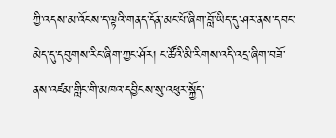ཀྱི་འདས་མ་འོངས་ད་ལྟའི་གནད་དོན་མང་པོ་ཞིག་བློ་ཡིད་དུ་ཤར་ནས་དབང་མེད་དུ་དབུགས་རིང་ཞིག་ཀྱང་ཤོར། ང་ཚོའི་མི་རིགས་འདི་འདྲ་ཞིག་བཟོ་ནས་འཛམ་གླིང་གི་མཁའ་དབྱིངས་སུ་འཕུར་སྐྱོད་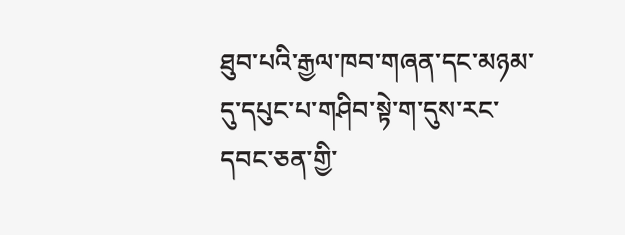ཐུབ་པའི་རྒྱལ་ཁབ་གཞན་དང་མཉམ་དུ་དཔུང་པ་གཤིབ་སྟེ་ག་དུས་རང་དབང་ཅན་གྱི་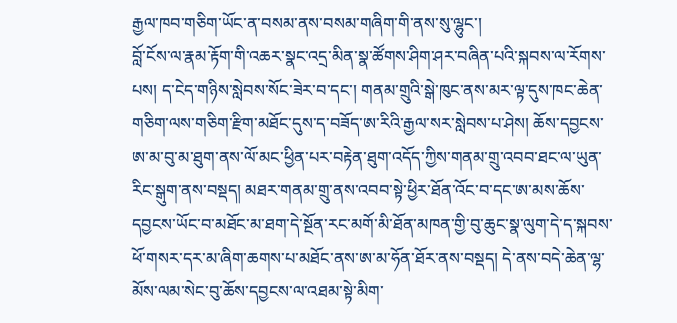རྒྱལ་ཁབ་གཅིག་ཡོང་ན་བསམ་ནས་བསམ་གཞིག་གི་ནས་སུ་ལྷུང་།
བློ་ངོས་ལ་རྣམ་རྟོག་གི་འཆར་སྣང་འདྲ་མིན་སྣ་ཚོགས་ཤིག་ཤར་བཞིན་པའི་སྐབས་ལ་རོགས་པས། ད་ངེད་གཉིས་སླེབས་སོང་ཟེར་བ་དང་། གནམ་གྲུའི་སྒེ་ཁུང་ནས་མར་ལྟ་དུས་ཁང་ཆེན་གཅིག་ལས་གཅིག་རྫིག་མཐོང་དུས་ད་བཟོད་ཨ་རིའི་རྒྱལ་སར་སླེབས་པ་ཤེས། ཆོས་དབྱངས་ཨ་མ་བུ་མ་ཐུག་ནས་ལོ་མང་ཕྱིན་པར་བརྟེན་ཐུག་འདོད་ཀྱིས་གནམ་གྲུ་འབབ་ཐང་ལ་ཡུན་རིང་སྒུག་ནས་བསྡད། མཐར་གནམ་གྲུ་ནས་འབབ་སྟེ་ཕྱིར་ཐོན་འོང་བ་དང་ཨ་མས་ཆོས་དབྱངས་ཡོང་བ་མཐོང་མ་ཐག་དེ་སྔོན་རང་མགོ་མི་ཐོན་མཁན་གྱི་བུ་ཆུང་སྣ་ལུག་དེ་ད་སྐབས་ཕོ་གསར་དར་མ་ཞིག་ཆགས་པ་མཐོང་ནས་ཨ་མ་ཧོན་ཐོར་ནས་བསྡད། དེ་ནས་བདེ་ཆེན་ལྷ་མོས་ལམ་སེང་བུ་ཆོས་དབྱངས་ལ་འཐམ་སྟེ་མིག་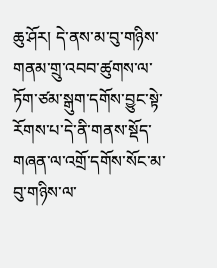ཆུ་ཤོར། དེ་ནས་མ་བུ་གཉིས་གནམ་གྲུ་འབབ་ཚུགས་ལ་ཏོག་ཙམ་སྒུག་དགོས་བྱུང་སྟེ་རོགས་པ་དེ་ནི་གནས་སྡོད་གཞན་ལ་འགྲོ་དགོས་སོང་མ་བུ་གཉིས་ལ་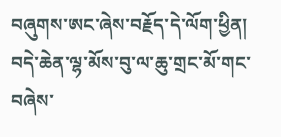བཞུགས་ཨང་ཞེས་བརྗོད་དེ་ལོག་ཕྱིན།
བདེ་ཆེན་ལྷ་མོས་བུ་ལ་ཆུ་གྲང་མོ་གང་བཞེས་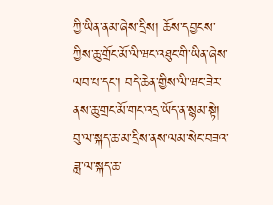ཀྱི་ཡིན་ནམ་ཞེས་དྲིས། ཆོས་དབྱངས་ཀྱིས་ཆུ་གྲོང་མོ་ལི་ཝང་འཐུང་གི་ཡིན་ཞེས་ལབ་པ་དང་། བདེ་ཆེན་གྱིས་ལི་ཝང་ཟེར་ནས་ཆུ་གྲང་མོ་གང་འདྲ་ཡོད་ན་སྙམ་སྟེ། བུ་ལ་སྐད་ཆ་མ་དྲིས་ནས་ལམ་སེང་བཟའ་ཟླ་ལ་སྐད་ཆ་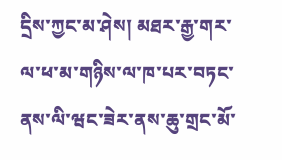དྲིས་ཀྱང་མ་ཤེས། མཐར་རྒྱ་གར་ལ་ཕ་མ་གཉིས་ལ་ཁ་པར་བཏང་ནས་ལི་ཝང་ཟེར་ནས་ཆུ་གྲང་མོ་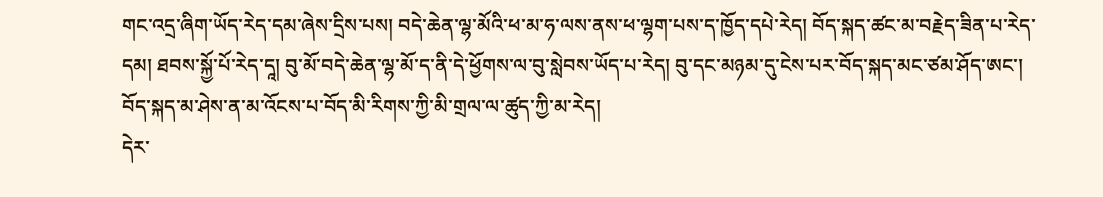གང་འདྲ་ཞིག་ཡོད་རེད་དམ་ཞེས་དྲིས་པས། བདེ་ཆེན་ལྷ་མོའི་ཕ་མ་ཧ་ལས་ནས་ཕ་ལྷག་པས་ད་ཁྱོད་དཔེ་རེད། བོད་སྐད་ཚང་མ་བརྗེད་ཟིན་པ་རེད་དམ། ཐབས་སྐྱོ་པོ་རེད་དཱ། བུ་མོ་བདེ་ཆེན་ལྷ་མོ་ད་ནི་དེ་ཕྱོགས་ལ་བུ་སླེབས་ཡོད་པ་རེད། བུ་དང་མཉམ་དུ་ངེས་པར་བོད་སྐད་མང་ཙམ་ཤོད་ཨང་། བོད་སྐད་མ་ཤེས་ན་མ་འོངས་པ་བོད་མི་རིགས་ཀྱི་མི་གྲལ་ལ་ཚུད་ཀྱི་མ་རེད།
དེར་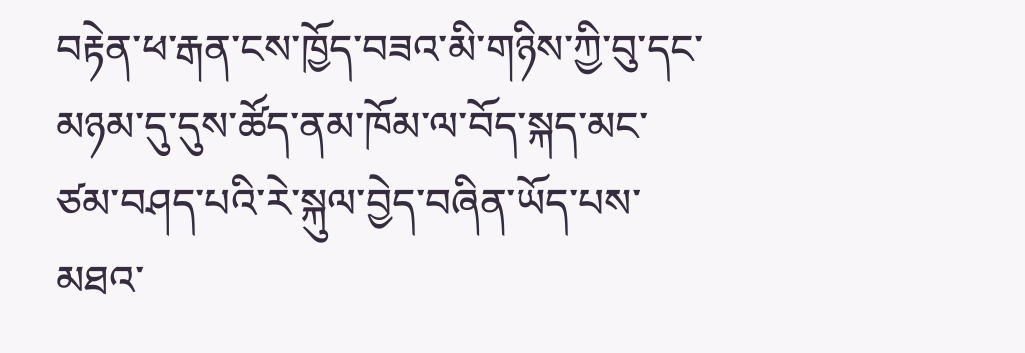བརྟེན་ཕ་རྒན་ངས་ཁྱོད་བཟའ་མི་གཉིས་ཀྱི་བུ་དང་མཉམ་དུ་དུས་ཚོད་ནམ་ཁོམ་ལ་བོད་སྐད་མང་ཙམ་བཤད་པའི་རེ་སྐུལ་བྱེད་བཞིན་ཡོད་པས་མཐའ་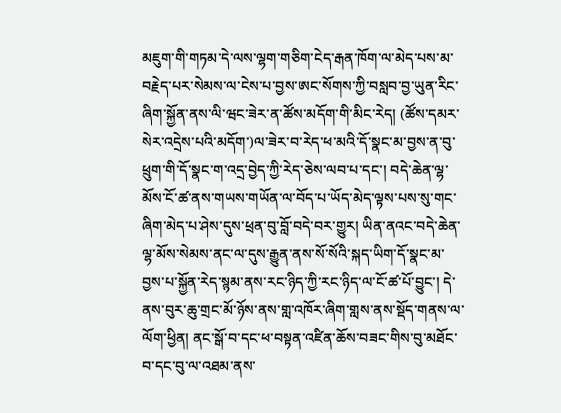མཇུག་གི་གཏམ་དེ་ལས་ལྷག་གཅིག་ངེད་རྒན་ཁོག་ལ་མེད་པས་མ་བརྗེད་པར་སེམས་ལ་ངེས་པ་བྱས་ཨང་སོགས་ཀྱི་བསླབ་བྱ་ཡུན་རིང་ཞིག་སྐྱོན་ནས་ལི་ཝང་ཟེར་ན་ཚོས་མདོག་གི་མིང་རེད། (ཚོས་དམར་སེར་འདྲེས་པའི་མདོག་)ལ་ཟེར་བ་རེད་ཕ་མའི་དོ་སྣང་མ་བྱས་ན་བུ་ཕྲུག་གི་དོ་སྣང་ག་འདྲ་བྱེད་ཀྱི་རེད་ཅེས་ལབ་པ་དང་། བདེ་ཆེན་ལྷ་མོས་ངོ་ཚ་ནས་གཡས་གཡོན་ལ་བོད་པ་ཡོད་མེད་ལྟས་པས་སུ་གང་ཞིག་མེད་པ་ཤེས་དུས་ཕྲན་བུ་བློ་བདེ་བར་གྱུར། ཡིན་ནའང་བདེ་ཆེན་ལྷ་མོས་སེམས་ནང་ལ་དུས་རྒྱུན་ནས་སོ་སོའི་སྐད་ཡིག་དོ་སྣང་མ་བྱས་པ་སྐྱོན་རེད་སྙམ་ནས་རང་ཉིད་ཀྱི་རང་ཉིད་ལ་ངོ་ཚ་པོ་བྱུང་། དེ་ནས་བུར་ཆུ་གྲང་མོ་ཉོས་ནས་གླ་འཁོར་ཞིག་གླས་ནས་སྡོད་གནས་ལ་ལོག་ཕྱིན། ནང་སྒོ་བ་དང་ཕ་བསྟན་འཛིན་ཆོས་བཟང་གིས་བུ་མཐོང་བ་དང་བུ་ལ་འཐམ་ནས་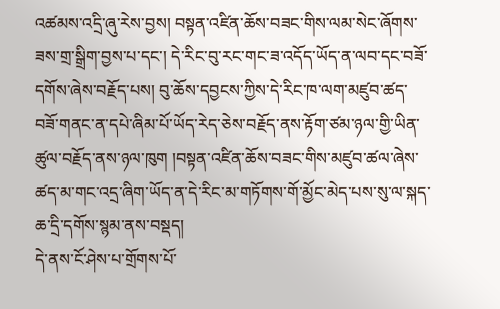འཚམས་འདྲི་ཞུ་རེས་བྱས། བསྟན་འཛིན་ཆོས་བཟང་གིས་ལམ་སེང་ཞོགས་ཟས་གྲ་སྒྲིག་བྱས་པ་དང་། དེ་རིང་བུ་རང་གང་ཟ་འདོད་ཡོད་ན་ལབ་དང་བཟོ་དགོས་ཞེས་བརྗོད་པས། བུ་ཆོས་དབྱངས་ཀྱིས་དེ་རིང་ཁ་ལག་མཛུབ་ཚད་བཟོ་གནང་ན་དཔེ་ཞིམ་པོ་ཡོད་རེད་ཅེས་བརྗོད་ནས་རྟོག་ཙམ་ཉལ་གྱི་ཡིན་ཚུལ་བརྗོད་ནས་ཉལ་ཁུག །བསྟན་འཛིན་ཆོས་བཟང་གིས་མཛུབ་ཚལ་ཞེས་ཚད་མ་གང་འདྲ་ཞིག་ཡོད་ན་དེ་རིང་མ་གཏོགས་གོ་མྱོང་མེད་པས་སུ་ལ་སྐད་ཆ་དྲི་དགོས་སྙམ་ནས་བསྡད།
དེ་ནས་ངོ་ཤེས་པ་གྲོགས་པོ་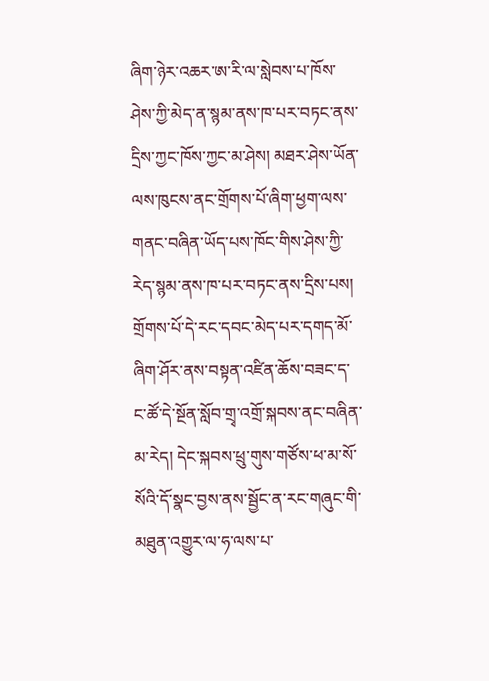ཞིག་ཉེར་འཆར་ཨ་རི་ལ་སླེབས་པ་ཁོས་ཤེས་ཀྱི་མེད་ན་སྙམ་ནས་ཁ་པར་བཏང་ནས་དྲིས་ཀྱང་ཁོས་ཀྱང་མ་ཤེས། མཐར་ཤེས་ཡོན་ལས་ཁུངས་ནང་གྲོགས་པོ་ཞིག་ཕྱག་ལས་གནང་བཞིན་ཡོད་པས་ཁོང་གིས་ཤེས་ཀྱི་རེད་སྙམ་ནས་ཁ་པར་བཏང་ནས་དྲིས་པས། གྲོགས་པོ་དེ་རང་དབང་མེད་པར་དགད་མོ་ཞིག་ཤོར་ནས་བསྟན་འཛིན་ཆོས་བཟང་ད་ང་ཚོ་དེ་སྔོན་སློབ་གྲྭ་འགྲོ་སྐབས་ནང་བཞིན་མ་རེད། དེང་སྐབས་ཕྲུ་གུས་གཙོས་ཕ་མ་སོ་སོའི་དོ་སྣང་བྱས་ནས་སྦྱོང་ན་རང་གཞུང་གི་མཐུན་འགྱུར་ལ་ཧ་ལས་པ་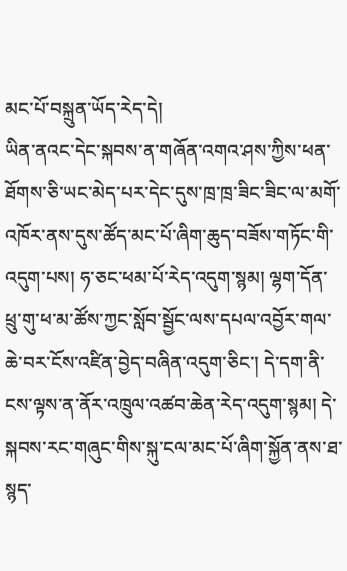མང་པོ་བསྐྲུན་ཡོད་རེད་དེ།
ཡིན་ནའང་དེང་སྐབས་ན་གཞོན་འགའ་ཤས་ཀྱིས་ཕན་ཐོགས་ཅི་ཡང་མེད་པར་དེང་དུས་ཁྲ་ཁྲ་ཟིང་ཟིང་ལ་མགོ་འཁོར་ནས་དུས་ཚོད་མང་པོ་ཞིག་ཆུད་བཟོས་གཏོང་གི་འདུག་པས། ཧ་ཅང་ཕམ་པོ་རེད་འདུག་སྙམ། ལྷག་དོན་ཕྲུ་གུ་ཕ་མ་ཚོས་ཀྱང་སློབ་སྦྱོང་ལས་དཔལ་འབྱོར་གལ་ཆེ་བར་ངོས་འཛིན་བྱེད་བཞིན་འདུག་ཅིང་། དེ་དག་ནི་ངས་ལྟས་ན་ནོར་འཁྲུལ་འཚབ་ཆེན་རེད་འདུག་སྙམ། དེ་སྐབས་རང་གཞུང་གིས་སྐུ་ངལ་མང་པོ་ཞིག་སྐྱོན་ནས་ཐ་སྙད་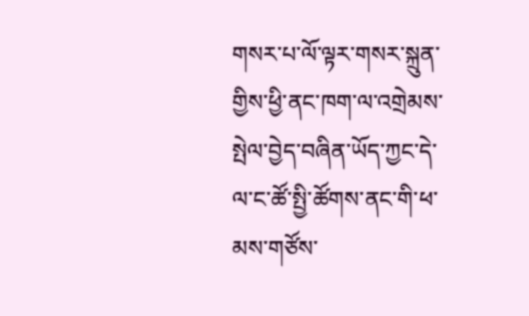གསར་པ་ལོ་ལྟར་གསར་སྐྲུན་གྱིས་ཕྱི་ནང་ཁག་ལ་འགྲེམས་སྤེལ་བྱེད་བཞིན་ཡོད་ཀྱང་དེ་ལ་ང་ཚོ་སྤྱི་ཚོགས་ནང་གི་ཕ་མས་གཙོས་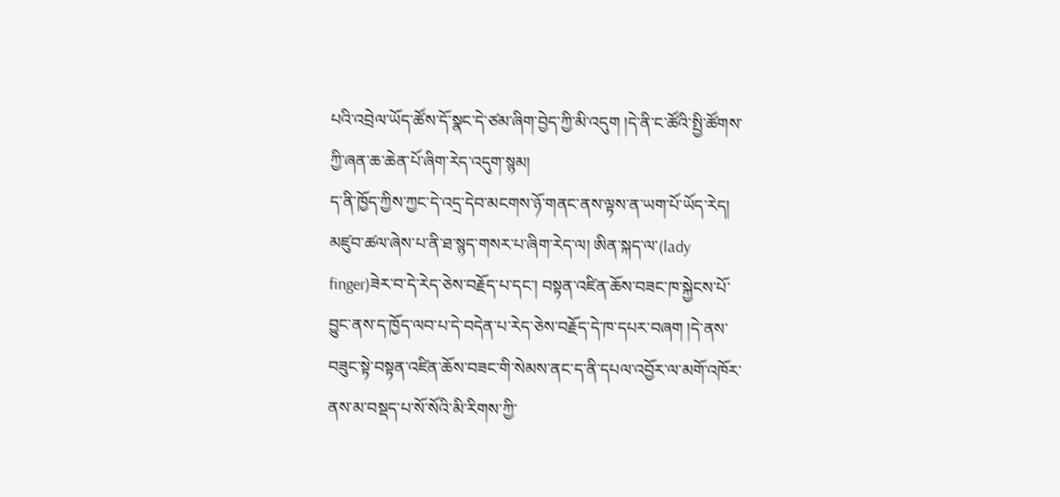པའི་འབྲེལ་ཡོད་ཚོས་དོ་སྣང་དེ་ཙམ་ཞིག་བྱེད་ཀྱི་མི་འདུག །དེ་ནི་ང་ཚོའི་སྤྱི་ཚོགས་ཀྱི་ཞན་ཆ་ཆེན་པོ་ཞིག་རེད་འདུག་སྙམ།
ད་ནི་ཁྱོད་ཀྱིས་ཀྱང་དེ་འདྲ་དེབ་མངགས་ཉོ་གནང་ནས་ལྟས་ན་ཡག་པོ་ཡོད་རེད། མཛུབ་ཚལ་ཞེས་པ་ནི་ཐ་སྙད་གསར་པ་ཞིག་རེད་ལ། ཨིན་སྐད་ལ་(lady finger)ཟེར་བ་དེ་རེད་ཅེས་བརྗོད་པ་དང་། བསྟན་འཛིན་ཆོས་བཟང་ཁ་སྐྱེངས་པོ་བྱུང་ནས་ད་ཁྱོད་ལབ་པ་དེ་བདེན་པ་རེད་ཅེས་བརྗོད་དེ་ཁ་དཔར་བཞག །དེ་ནས་བཟུང་སྟེ་བསྟན་འཛིན་ཆོས་བཟང་གི་སེམས་ནང་ད་ནི་དཔལ་འབྱོར་ལ་མགོ་འཁོར་ནས་མ་བསྡད་པ་སོ་སོའི་མི་རིགས་ཀྱི་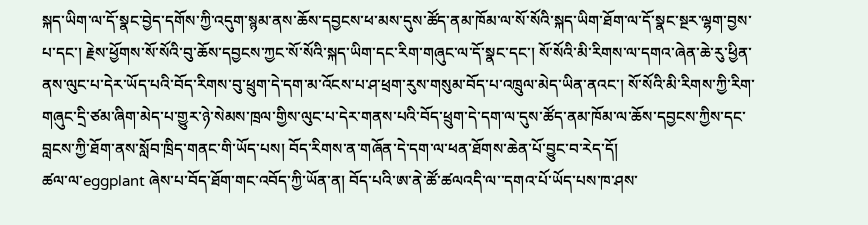སྐད་ཡིག་ལ་དོ་སྣང་བྱེད་དགོས་ཀྱི་འདུག་སྙམ་ནས་ཆོས་དབྱངས་ཕ་མས་དུས་ཚོད་ནམ་ཁོམ་ལ་སོ་སོའི་སྐད་ཡིག་ཐོག་ལ་དོ་སྣང་སྔར་ལྷག་བྱས་པ་དང་། རྗེས་ཕྱོགས་སོ་སོའི་བུ་ཆོས་དབྱངས་ཀྱང་སོ་སོའི་སྐད་ཡིག་དང་རིག་གཞུང་ལ་དོ་སྣང་དང་། སོ་སོའི་མི་རིགས་ལ་དགའ་ཞེན་ཆེ་རུ་ཕྱིན་ནས་ལུང་པ་དེར་ཡོད་པའི་བོད་རིགས་བུ་ཕྲུག་དེ་དག་མ་འོངས་པ་ཤ་ཕྲག་རུས་གསུམ་བོད་པ་འཁྲུལ་མེད་ཡིན་ནའང་། སོ་སོའི་མི་རིགས་ཀྱི་རིག་གཞུང་དྲི་ཙམ་ཞིག་མེད་པ་གྱུར་ཉེ་སེམས་ཁྲལ་གྱིས་ལུང་པ་དེར་གནས་པའི་བོད་ཕྲུག་དེ་དག་ལ་དུས་ཚོད་ནམ་ཁོམ་ལ་ཆོས་དབྱངས་ཀྱིས་དང་བླངས་ཀྱི་ཐོག་ནས་སློབ་ཁྲིད་གནང་གི་ཡོད་པས། བོད་རིགས་ན་གཞོན་དེ་དག་ལ་ཕན་ཐོགས་ཆེན་པོ་བྱུང་བ་རེད་དོ།
ཚལ་ལ་eggplant ཞེས་པ་བོད་ཐོག་གང་འབོད་ཀྱི་ཡོན་ན། བོད་པའི་ཨ་ནེ་ཚོ་ཚལའདི་ལ་་དགའ་པོ་ཡོད་པས་ཁ་ཤས་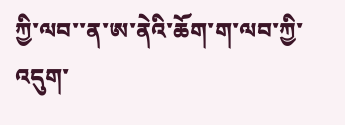ཀྱི་ལབ་་ན་ཨ་ནེའི་ཆོག་ག་ལབ་ཀྱི་འདུག་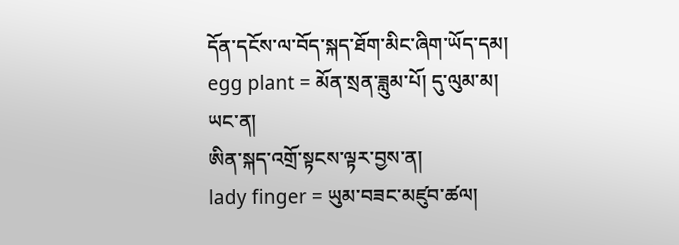དོན་དངོས་ལ་བོད་སྐད་ཐོག་མིང་ཞིག་ཡོད་དམ།
egg plant = མོན་སྲན་ཟླུམ་པོ། དུ་ལུམ་མ།
ཡང་ན།
ཨིན་སྐད་འགྲོ་སྟངས་ལྟར་བྱས་ན།
lady finger = ཡུམ་བཟང་མཛུབ་ཚལ།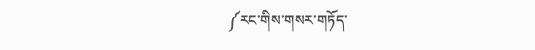༼རང་གིས་གསར་གཏོད་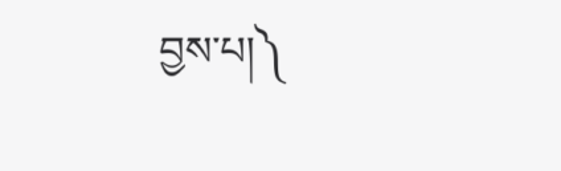བྱས་པ།༽